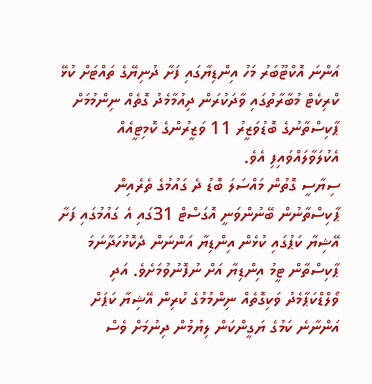އަންނަ އޮކްޓޫބަރު މަހު އިންޑިޔާގައި ފަށާ ދުނިޔޭގެ ތައްޓަށް ކުޅޭ ކްރިކެޓް މުބާރާތުގައި ވާދަކުރަން ދިއުމާމެދު ގޮތެއް ނިންމުމަށް ޕާކިސްތާނުގެ ބޮޑުވަޒީރު 11 ވަޒީރުންގެ ކޮމިޓީއެއް އެކުލަވާލައްވައިފި އެވެ.
ސިޔާސީ ގޮތުން މައްސަލަ ބޮޑު ދެ ގައުމުގެ ތެރެއިން ޕާކިސްތާނުން ބޭނުންވަނީ އޮގަސްޓް 31ގައި އެ ގައުމުގައި ފަށާ އޭޝިޔާ ކަޕުގައި ކުޅެން އިންޑިޔާ އަންނަން ދެކޮޅުހަދާނަމަ ޕާކިސްތާން ޓީމު އިންޑިޔާ އަށް ނުފޮނުވުމަށެވެ. އަދި ވޯލްޑްކަޕާމެދު ވަކިގޮތެއް ނިންމުމުގެ ކުރިން އޭޝިޔާ ކަޕަށް އަންނާނެ ކަމުގެ ޔަގީންކަން ލިޔުމުން ދިނުމަށް ވެސް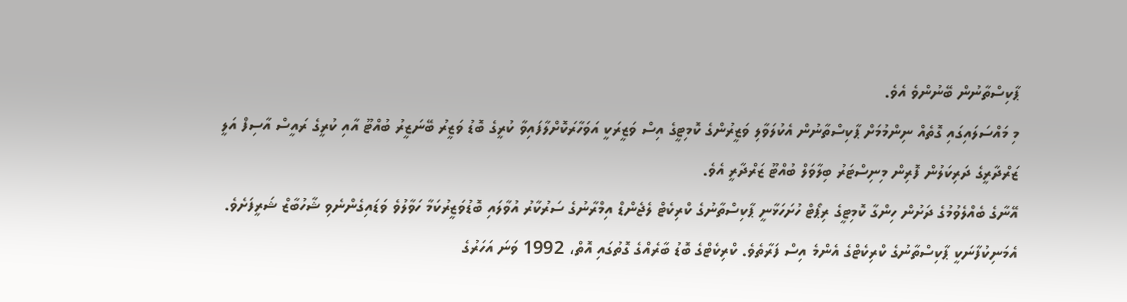ޕާކިސްތާނުން ބޭނުންވެ އެވެ.
މި މައްސަލައިގައި ގޮތެއް ނިންމުމަށް ޕާކިސްތާނުން އެކުލަވާލި ވަޒީރުންގެ ކޮމިޓީގެ އިސް ވަޒީރަކީ އަވަހާރަކޮށްލާފައިވާ ކުރީގެ ބޮޑު ވަޒީރު ބޭނަޒީރު ބުއްޓޫ އާއި ކުރީގެ ރައީސް އާސިފް އަލީ ޒަރްދާރީގެ ދަރިކަލުން ފޮރިން މިނިސްޓަރު ބިލާވަލް ބުއްޓޫ ޒަރްދާރީ އެވެ.
އޭނާގެ ބެއްލެވުމުގެ ދަށުން ހިންގާ ކޮމިޓީގެ ރިޕޯޓް ހުށަހަޅާނީ ޕާކިސްތާނުގެ ކްރިކެޓް ލެޖެންޑް އިމްރާނުގެ ސަރުކާރު އުވާލައި ބޮޑުވަޒީރުކަމާ ހަވާލުވެ ވަޑައިގެންނެވި ޝާހުބާޒް ޝަރީފަށެވެ. އެމަނިކުފާނަކީ ޕާކިސްތާނުގެ ކްރިކެޓްގެ އެންމެ އިސް ފަރާތެވެ. ކްރިކެޓްގެ ބޮޑު ބާރެއްގެ ގޮތުގައި އޮތް، 1992 ވަނަ އަހަރުގެ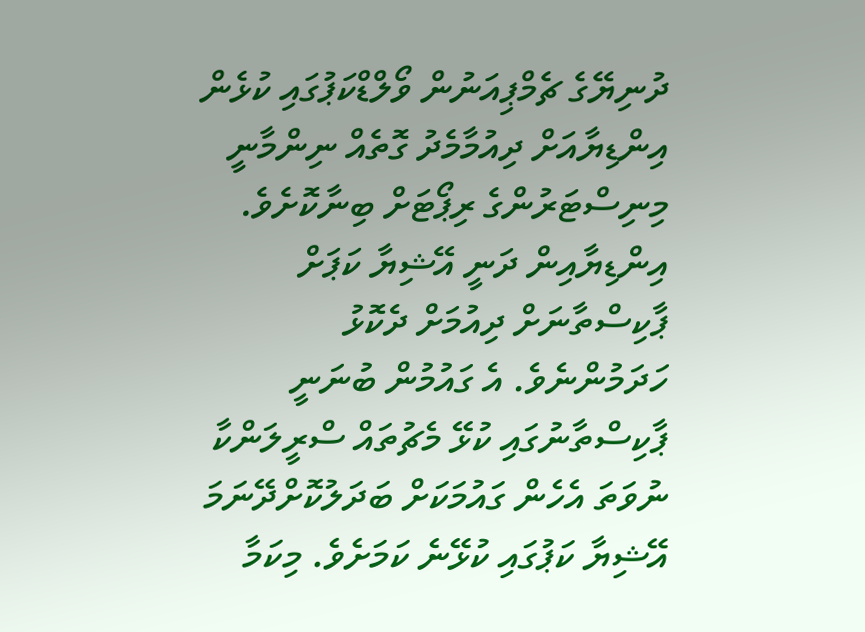ދުނިޔޭގެ ޗެމްޕިއަނުން ވޯލްޑްކަޕުގައި ކުޅެން އިންޑިޔާއަށް ދިއުމާމެދު ގޮތެއް ނިންމާނީ މިނިސްޓަރުންގެ ރިޕޯޓަށް ބިނާކޮށެވެ.
އިންޑިޔާއިން ދަނީ އޭޝިޔާ ކަޕަށް ޕާކިސްތާނަށް ދިއުމަށް ދެކޮޅު ހަދަމުންނެވެ. އެ ގައުމުން ބުނަނީ ޕާކިސްތާނުގައި ކުޅޭ މެޗުތައް ސްރީލަންކާ ނުވަތަ އެހެން ގައުމަކަށް ބަދަލުކޮށްދޭނަމަ އޭޝިޔާ ކަޕުގައި ކުޅޭނެ ކަމަށެވެ. މިކަމާ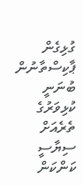ގުޅިގެން ޕާކިސްތާނުން ބުނަނީ ކުޅިވަރުގެ ތެރެއަށް ސިޔާސީ ކަންކަން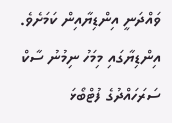ވައްދަނީ އިންޑިޔާއިން ކަމަށެވެ.
އިންޑިޔާގައި މިމަހު ނިމުނު ސާކް ސަރަހައްދުގެ ފުޓްބޯޅަ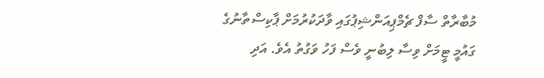މުބާރާތް ސާފް ޗެމްޕިއަންޝިޕުގައި ވާދަކުރުމަށް ޕާކިސްތާނުގެ ގައުމީ ޓީމަށް ވިސާ ލިބުނީ ވެސް ފަހު ވަގުތު އެވެ. އަދި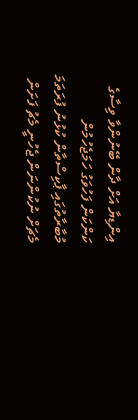އިންޑިޔާ އަށް ދާން ބޭނުންވާ ވިސާގެ ކަންކަން ފަހުވަގު ހަމަޖެހުމުން މުބާރާތުގައި ޕާކިސްތާން ކުޅުނު ފުރަތަމަ މެޗަށް ނުކުންނަން ޖެހުނީ މެޗު ފަށަން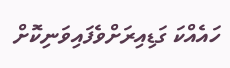ހައެއްކަ ގަޑިއިރަށްވެފައިވަނިކޮށް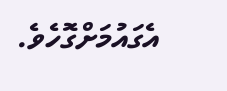އެގައުމަށްގޮހެވެ.